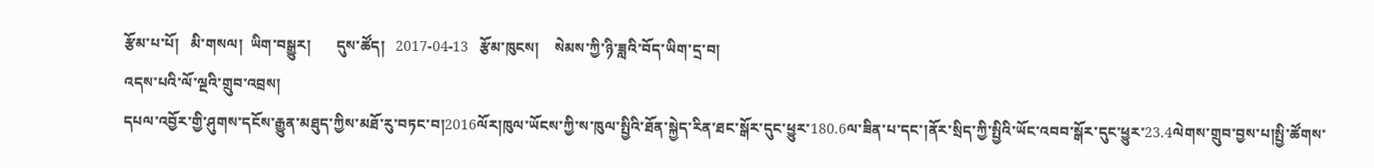རྩོམ་པ་པོ།   མི་གསལ།  ཡིག་བསྒྱུར།       དུས་ཚོད།   2017-04-13   རྩོམ་ཁུངས།    སེམས་ཀྱི་ཉི་ཟླའི་བོད་ཡིག་དྲ་བ།
འདས་པའི་ལོ་ལྔའི་གྲུབ་འབྲས།
དཔལ་འབྱོར་གྱི་ཤུགས་དངོས་རྒྱུན་མཐུད་ཀྱིས་མཐོ་རུ་བཏང་བ།2016ལོར།ཁུལ་ཡོངས་ཀྱི་ས་ཁུལ་སྤྱིའི་ཐོན་སྐྱེད་རིན་ཐང་སྒོར་དུང་ཕྱུར་180.6ལ་ཟིན་པ་དང་།ནོར་སྲིད་ཀྱི་སྤྱིའི་ཡོང་འབབ་སྒོར་དུང་ཕྱུར་23.4ལེགས་གྲུབ་བྱས་པ།སྤྱི་ཚོགས་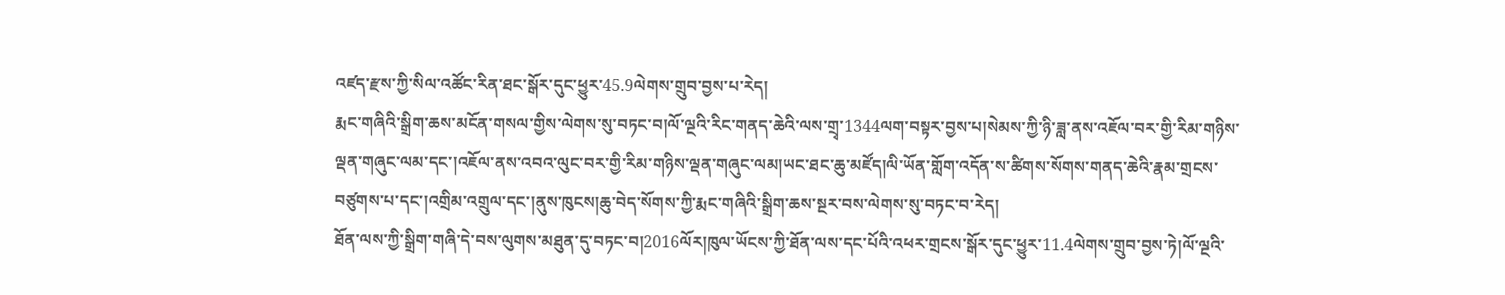འཛད་རྫས་ཀྱི་སིལ་འཚོང་རིན་ཐང་སྒོར་དུང་ཕྱུར་45.9ལེགས་གྲུབ་བྱས་པ་རེད།
རྨང་གཞིའི་སྒྲིག་ཆས་མངོན་གསལ་གྱིས་ལེགས་སུ་བཏང་བ།ལོ་ལྔའི་རིང་གནད་ཆེའི་ལས་གྲྭ་1344ལག་བསྟར་བྱས་པ།སེམས་ཀྱི་ཉི་ཟླ་ནས་འཇོལ་བར་གྱི་རིམ་གཉིས་ལྡན་གཞུང་ལམ་དང་།འཇོལ་ནས་འབའ་ལུང་བར་གྱི་རིམ་གཉིས་ལྡན་གཞུང་ལམ།ཡང་ཐང་ཆུ་མཛོད།ལི་ཡོན་གློག་འདོན་ས་ཚིགས་སོགས་གནད་ཆེའི་རྣམ་གྲངས་བཙུགས་པ་དང་།འགྲིམ་འགྲུལ་དང་།ནུས་ཁུངས།ཆུ་བེད་སོགས་ཀྱི་རྨང་གཞིའི་སྒྲིག་ཆས་སྔར་བས་ལེགས་སུ་བཏང་བ་རེད།
ཐོན་ལས་ཀྱི་སྒྲིག་གཞི་དེ་བས་ལུགས་མཐུན་དུ་བཏང་བ།2016ལོར།ཁུལ་ཡོངས་ཀྱི་ཐོན་ལས་དང་པོའི་འཕར་གྲངས་སྒོར་དུང་ཕྱུར་11.4ལེགས་གྲུབ་བྱས་ཏེ།ལོ་ལྔའི་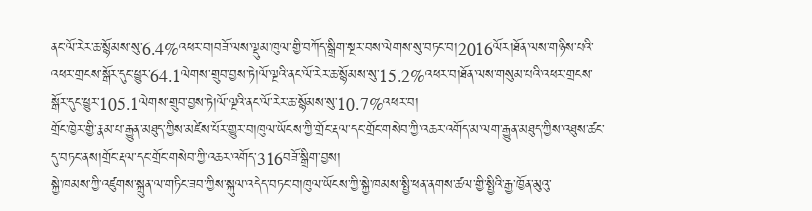ནང་ལོ་རེར་ཆ་སྙོམས་སུ་6.4%འཕར་བ།བཟོ་ལས་ལྡུམ་ཁུལ་གྱི་བཀོད་སྒྲིག་སྔར་བས་ལེགས་སུ་བཏང་བ།2016ལོར།ཐོན་ལས་གཉིས་པའི་འཕར་གྲངས་སྒོར་དུང་ཕྱུར་64.1ལེགས་གྲུབ་བྱས་ཏེ།ལོ་ལྔའི་ནང་ལོ་རེར་ཆ་སྙོམས་སུ་15.2%འཕར་བ།ཐོན་ལས་གསུམ་པའི་འཕར་གྲངས་སྒོར་དུང་ཕྱུར་105.1ལེགས་གྲུབ་བྱས་ཏེ།ལོ་ལྔའི་ནང་ལོ་རེར་ཆ་སྙོམས་སུ་10.7%འཕར་བ།
གྲོང་ཁྱེར་གྱི་རྣམ་པ་རྒྱུན་མཐུད་ཀྱིས་མཛེས་པོར་གྱུར་བ།ཁུལ་ཡོངས་ཀྱི་གྲོང་རྡལ་དང་གྲོང་གསེབ་ཀྱི་འཆར་འགོད་མ་ལག་རྒྱུན་མཐུད་ཀྱིས་འཐུས་ཚང་དུ་བཏང་ནས།གྲོང་རྡལ་དང་གྲོང་གསེབ་ཀྱི་འཆར་འགོད་316བཟོ་སྒྲིག་བྱས།
སྐྱེ་ཁམས་ཀྱི་འཛུགས་སྐྲུན་ལ་གཏིང་ཟབ་ཀྱིས་སྐུལ་འདེད་བཏང་བ།ཁུལ་ཡོངས་ཀྱི་སྐྱེ་ཁམས་སྤྱི་ཕན་ནགས་ཚལ་གྱི་སྤྱིའི་རྒྱ་ཁྱོན་མུའུ་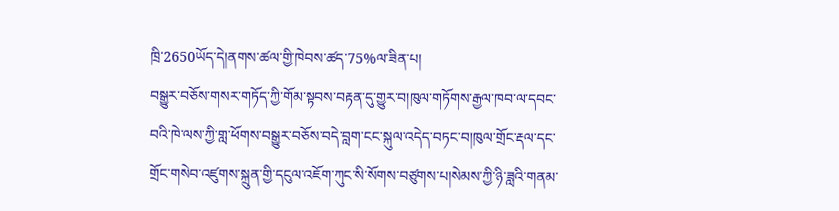ཁྲི་2650ཡོད་དེ།ནགས་ཚལ་གྱི་ཁེབས་ཚད་75%ལ་ཟིན་པ།
བསྒྱུར་བཅོས་གསར་གཏོད་ཀྱི་གོམ་སྟབས་བརྟན་དུ་གྱུར་བ།ཁུལ་གཏོགས་རྒྱལ་ཁབ་ལ་དབང་བའི་ཁེ་ལས་ཀྱི་གླ་ཕོགས་བསྒྱུར་བཅོས་བདེ་བླག་ངང་སྐུལ་འདེད་བཏང་བ།ཁུལ་གྲོང་རྡལ་དང་གྲོང་གསེབ་འཛུགས་སྐྲུན་གྱི་དངུལ་འཇོག་ཀུང་སི་སོགས་བཙུགས་པ།སེམས་ཀྱི་ཉི་ཟླའི་གནམ་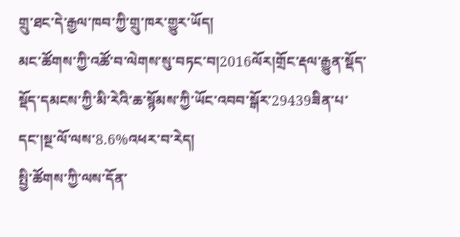གྲུ་ཐང་དེ་རྒྱལ་ཁབ་ཀྱི་གྲུ་ཁར་གྱུར་ཡོད།
མང་ཚོགས་ཀྱི་འཚོ་བ་ལེགས་སུ་བཏང་བ།2016ལོར།གྲོང་རྡལ་རྒྱུན་སྡོད་སྡོད་དམངས་ཀྱི་མི་རེའི་ཆ་སྙོམས་ཀྱི་ཡོང་འབབ་སྒོར་29439ཟིན་པ་དང་།སྔ་ལོ་ལས་8.6%འཕར་བ་རེད།
སྤྱི་ཚོགས་ཀྱི་ལས་དོན་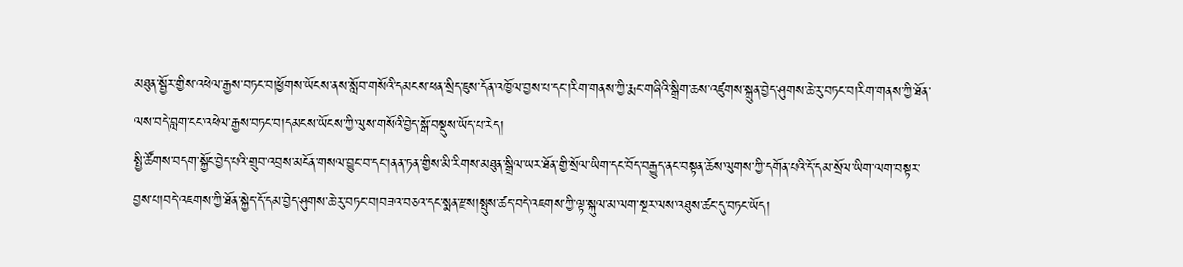མཐུན་སྦྱོར་གྱིས་འཕེལ་རྒྱས་བཏང་བ།ཕྱོགས་ཡོངས་ནས་སློབ་གསོའི་དམངས་ཕན་སྲིད་ཇུས་དོན་འཁྱོལ་བྱས་པ་དང་།རིག་གནས་ཀྱི་རྨང་གཞིའི་སྒྲིག་ཆས་འཛུགས་སྐྲུན་བྱེད་ཤུགས་ཆེ་རུ་བཏང་བ།རིག་གནས་ཀྱི་ཐོན་ལས་བདེ་བླག་ངང་འཕེལ་རྒྱས་བཏང་བ།དམངས་ཡོངས་ཀྱི་ལུས་གསོའི་བྱེད་སྒོ་བསྡུས་ཡོད་པ་རེད།
སྤྱི་ཚོགས་བདག་སྐྱོང་བྱེད་པའི་གྲུབ་འབྲས་མངོན་གསལ་བྱུང་བ་དང་།ནན་ཏན་གྱིས་མི་རིགས་མཐུན་སྒྲིལ་ཡར་ཐོན་གྱི་སྲོལ་ཡིག་དང་བོད་བརྒྱུད་ནང་བསྟན་ཆོས་ལུགས་ཀྱི་དགོན་པའི་དོ་དམ་སྲོལ་ཡིག་ལག་བསྟར་བྱས་པ།བདེ་འཇགས་ཀྱི་ཐོན་སྐྱེད་དོ་དམ་བྱེད་ཤུགས་ཆེ་རུ་བཏང་བ།བཟའ་བཅའ་དང་སྨན་རྫས།སྤུས་ཚད་བདེ་འཇགས་ཀྱི་ལྟ་སྐུལ་མ་ལག་སྔར་ལས་འཐུས་ཚང་དུ་བཏང་ཡོད།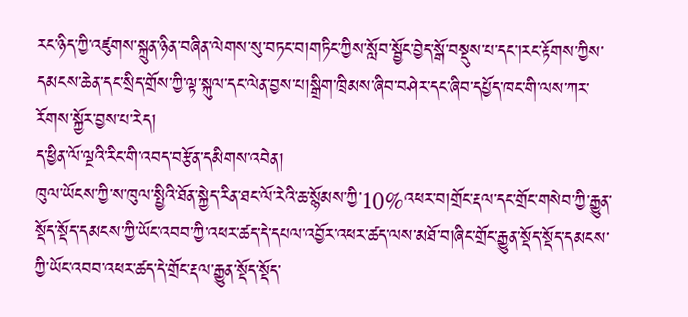རང་ཉིད་ཀྱི་འཛུགས་སྐྲུན་ཉིན་བཞིན་ལེགས་སུ་བཏང་བ།གཏིང་ཀྱིས་སློབ་སྦྱོང་བྱེད་སྒོ་བསྡུས་པ་དང་།རང་རྟོགས་ཀྱིས་དམངས་ཆེན་དང་སྲིད་གྲོས་ཀྱི་ལྟ་སྐུལ་དང་ལེན་བྱས་པ།སྒྲིག་ཁྲིམས་ཞིབ་བཤེར་དང་ཞིབ་དཔྱོད་ཁང་གི་ལས་ཀར་རོགས་སྐྱོར་བྱས་པ་རེད།
ད་ཕྱིན་ལོ་ལྔའི་རིང་གི་འབད་བརྩོན་དམིགས་འབེན།
ཁུལ་ཡོངས་ཀྱི་ས་ཁུལ་སྤྱིའི་ཐོན་སྐྱེད་རིན་ཐང་ལོ་རེའི་ཆ་སྙོམས་ཀྱི་10%འཕར་བ།གྲོང་རྡལ་དང་གྲོང་གསེབ་ཀྱི་རྒྱུན་སྡོད་སྡོད་དམངས་ཀྱི་ཡོང་འབབ་ཀྱི་འཕར་ཚད་དེ་དཔལ་འབྱོར་འཕར་ཚད་ལས་མཐོ་བ།ཞིང་གྲོང་རྒྱུན་སྡོད་སྡོད་དམངས་ཀྱི་ཡོང་འབབ་འཕར་ཚད་དེ་གྲོང་རྡལ་རྒྱུན་སྡོད་སྡོད་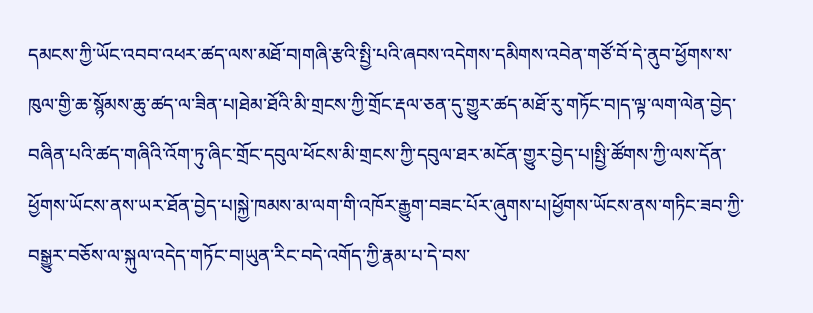དམངས་ཀྱི་ཡོང་འབབ་འཕར་ཚད་ལས་མཐོ་བ།གཞི་རྩའི་སྤྱི་པའི་ཞབས་འདེགས་དམིགས་འབེན་གཙོ་བོ་དེ་ནུབ་ཕྱོགས་ས་ཁུལ་གྱི་ཆ་སྙོམས་ཆུ་ཚད་ལ་ཟིན་པ།ཐེམ་ཐོའི་མི་གྲངས་ཀྱི་གྲོང་རྡལ་ཅན་དུ་གྱུར་ཚད་མཐོ་རུ་གཏོང་བ།ད་ལྟ་ལག་ལེན་བྱེད་བཞིན་པའི་ཚད་གཞིའི་འོག་ཏུ་ཞིང་གྲོང་དབུལ་ཕོངས་མི་གྲངས་ཀྱི་དབུལ་ཐར་མངོན་གྱུར་བྱེད་པ།སྤྱི་ཚོགས་ཀྱི་ལས་དོན་ཕྱོགས་ཡོངས་ནས་ཡར་ཐོན་བྱེད་པ།སྐྱེ་ཁམས་མ་ལག་གི་འཁོར་རྒྱུག་བཟང་པོར་ཞུགས་པ།ཕྱོགས་ཡོངས་ནས་གཏིང་ཟབ་ཀྱི་བསྒྱུར་བཅོས་ལ་སྐུལ་འདེད་གཏོང་བ།ཡུན་རིང་བདེ་འགོད་ཀྱི་རྣམ་པ་དེ་བས་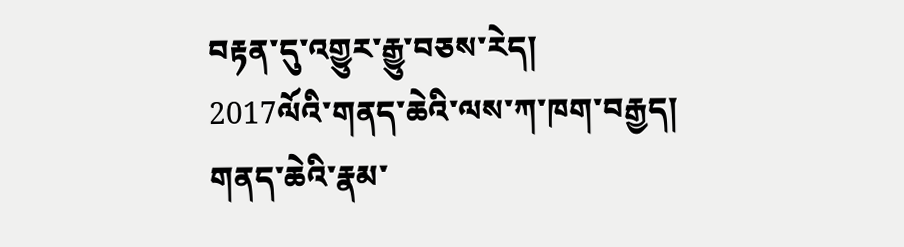བརྟན་དུ་འགྱུར་རྒྱུ་བཅས་རེད།
2017ལོའི་གནད་ཆེའི་ལས་ཀ་ཁག་བརྒྱད།
གནད་ཆེའི་རྣམ་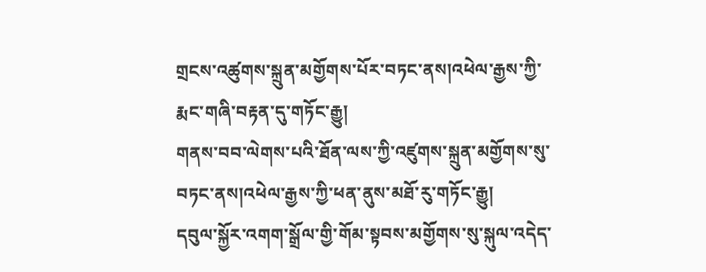གྲངས་འཚུགས་སྐྲུན་མགྱོགས་པོར་བཏང་ནས།འཕེལ་རྒྱས་ཀྱི་རྨང་གཞི་བརྟན་དུ་གཏོང་རྒྱུ།
གནས་བབ་ལེགས་པའི་ཐོན་ལས་ཀྱི་འཛུགས་སྐྲུན་མགྱོགས་སུ་བཏང་ནས།འཕེལ་རྒྱས་ཀྱི་ཕན་ནུས་མཐོ་རུ་གཏོང་རྒྱུ།
དབུལ་སྐྱོར་འགག་སྒྲོལ་གྱི་གོམ་སྟབས་མགྱོགས་སུ་སྐུལ་འདེད་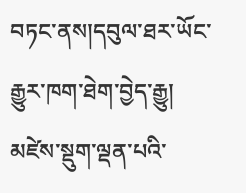བཏང་ནས།དབུལ་ཐར་ཡོང་རྒྱུར་ཁག་ཐེག་བྱེད་རྒྱུ།
མཛེས་སྡུག་ལྡན་པའི་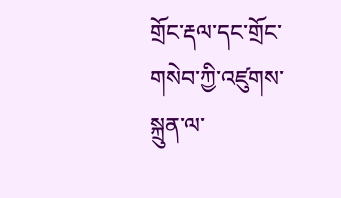གྲོང་རྡལ་དང་གྲོང་གསེབ་ཀྱི་འཛུགས་སྐྲུན་ལ་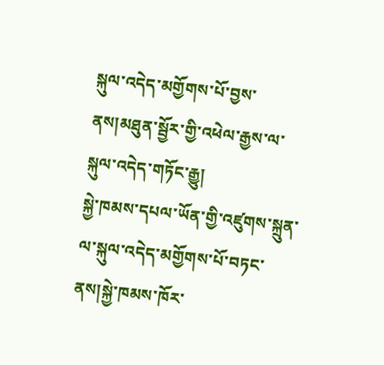སྐུལ་འདེད་མགྱོགས་པོ་བྱས་ནས།མཐུན་སྦྱོར་གྱི་འཕེལ་རྒྱས་ལ་སྐུལ་འདེད་གཏོང་རྒྱུ།
སྐྱེ་ཁམས་དཔལ་ཡོན་གྱི་འཛུགས་སྐྲུན་ལ་སྐུལ་འདེད་མགྱོགས་པོ་བཏང་ནས།སྐྱེ་ཁམས་ཁོར་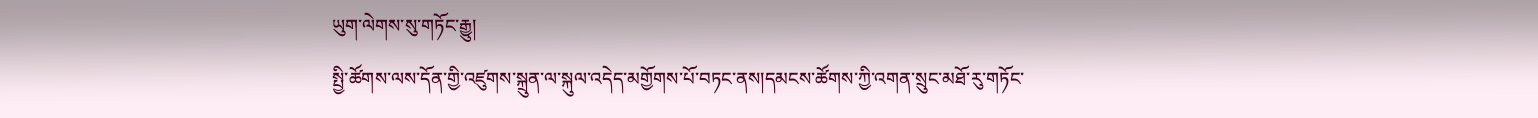ཡུག་ལེགས་སུ་གཏོང་རྒྱུ།
སྤྱི་ཚོགས་ལས་དོན་གྱི་འཛུགས་སྐྲུན་ལ་སྐུལ་འདེད་མགྱོགས་པོ་བཏང་ནས།དམངས་ཚོགས་ཀྱི་འགན་སྲུང་མཐོ་རུ་གཏོང་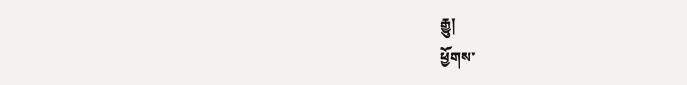རྒྱུ།
ཕྱོགས་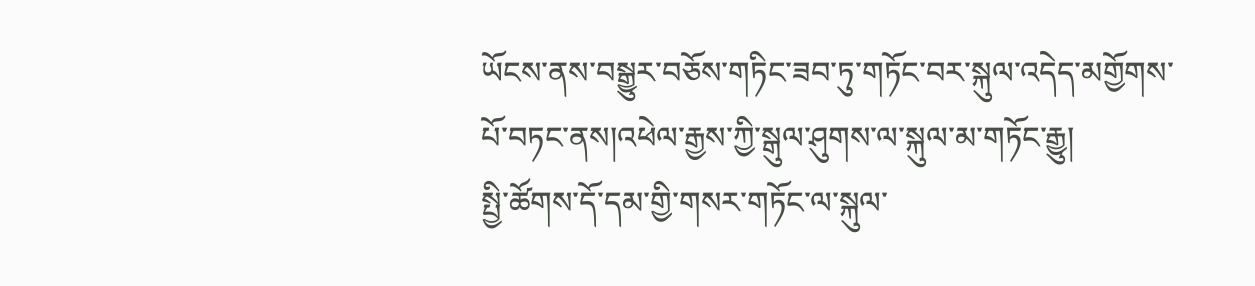ཡོངས་ནས་བསྒྱུར་བཅོས་གཏིང་ཟབ་ཏུ་གཏོང་བར་སྐུལ་འདེད་མགྱོགས་པོ་བཏང་ནས།འཕེལ་རྒྱས་ཀྱི་སྒུལ་ཤུགས་ལ་སྐུལ་མ་གཏོང་རྒྱུ།
སྤྱི་ཚོགས་དོ་དམ་གྱི་གསར་གཏོང་ལ་སྐུལ་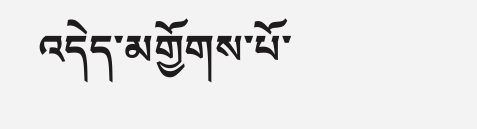འདེད་མགྱོགས་པོ་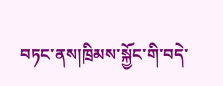བཏང་ནས།ཁྲིམས་སྐྱོང་གི་བདེ་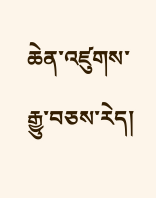ཆེན་འཛུགས་རྒྱུ་བཅས་རེད།